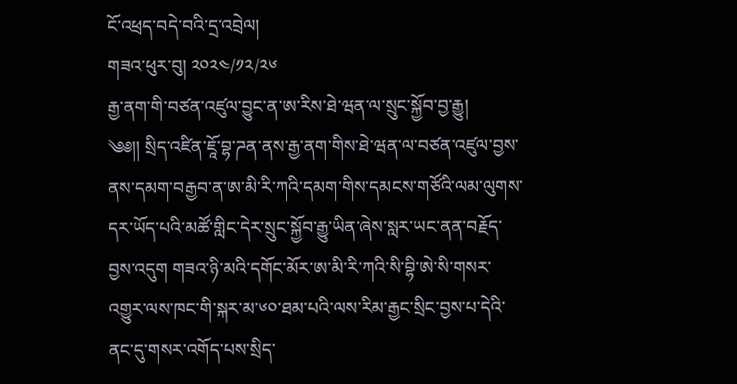ངོ་འཕྲད་བདེ་བའི་དྲ་འབྲེལ།
གཟའ་ཕུར་བུ། ༢༠༢༤/༡༢/༢༦
རྒྱ་ནག་གི་བཙན་འཛུལ་བྱུང་ན་ཨ་རིས་ཐེ་ཝན་ལ་སྲུང་སྐྱོབ་བྱ་རྒྱུ།
༄༅།། སྲིད་འཛིན་ཇཱོ་བྷ་ཌན་ནས་རྒྱ་ནག་གིས་ཐེ་ཝན་ལ་བཙན་འཛུལ་བྱས་ནས་དམག་བརྒྱབ་ན་ཨ་མི་རི་ཀའི་དམག་གིས་དམངས་གཙོའི་ལམ་ལུགས་དར་ཡོད་པའི་མཚོ་གླིང་དེར་སྲུང་སྐྱོབ་རྒྱུ་ཡིན་ཞེས་སླར་ཡང་ནན་བརྗོད་བྱས་འདུག གཟའ་ཉི་མའི་དགོང་མོར་ཨ་མི་རི་ཀའི་སི་བྷི་ཨེ་སི་གསར་འགྱུར་ལས་ཁང་གི་སྐར་མ་༦༠་ཐམ་པའི་ལས་རིམ་རྒྱང་སྲིང་བྱས་པ་དེའི་ནང་དུ་གསར་འགོད་པས་སྲིད་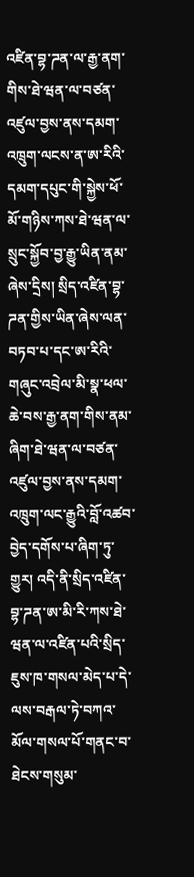འཛིན་བྷ་ཌན་ལ་རྒྱ་ནག་གིས་ཐེ་ཝན་ལ་བཙན་འཛུལ་བྱས་ནས་དམག་འཁྲུག་ལངས་ན་ཨ་རིའི་དམག་དཔུང་གི་སྐྱེས་ཕོ་མོ་གཉིས་ཀས་ཐེ་ཝན་ལ་སྲུང་སྐྱོབ་བྱ་རྒྱུ་ཡིན་ནམ་ཞེས་དྲིས། སྲིད་འཛིན་བྷ་ཌན་གྱིས་ཡིན་ཞེས་ལན་བཏབ་པ་དང་ཨ་རིའི་གཞུང་འབྲེལ་མི་སྣ་ཕལ་ཆེ་བས་རྒྱ་ནག་གིས་ནམ་ཞིག་ཐེ་ཝན་ལ་བཙན་འཛུལ་བྱས་ནས་དམག་འཁྲུག་ལང་རྒྱུའི་བློ་འཚབ་བྱེད་དགོས་པ་ཞིག་ཏུ་གྱུར། འདི་ནི་སྲིད་འཛིན་བྷ་ཌན་ཨ་མི་རི་ཀས་ཐེ་ཝན་ལ་འཛིན་པའི་སྲིད་ཇུས་ཁ་གསལ་མེད་པ་དེ་ལས་བརྒལ་ཏེ་བཀའ་མོལ་གསལ་པོ་གནང་བ་ཐེངས་གསུམ་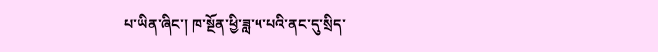པ་ཡིན་ཞིང་། ཁ་སྔོན་ཕྱི་ཟླ་༥་པའི་ནང་དུ་སྲིད་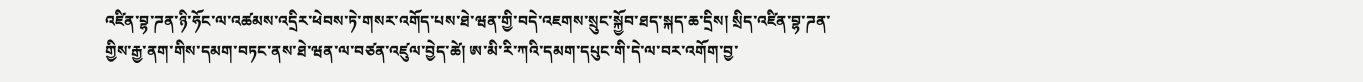འཛིན་བྷ་ཌན་ཉི་ཧོང་ལ་འཚམས་འདྲིར་ཕེབས་ཏེ་གསར་འགོད་པས་ཐེ་ཝན་གྱི་བདེ་འཇགས་སྲུང་སྐྱོབ་ཐད་སྐད་ཆ་དྲིས། སྲིད་འཛིན་བྷ་ཌན་གྱིས་རྒྱ་ནག་གིས་དམག་བཏང་ནས་ཐེ་ཝན་ལ་བཙན་འཛུལ་བྱེད་ཚེ། ཨ་མི་རི་ཀའི་དམག་དཔུང་གི་དེ་ལ་བར་འགོག་བྱ་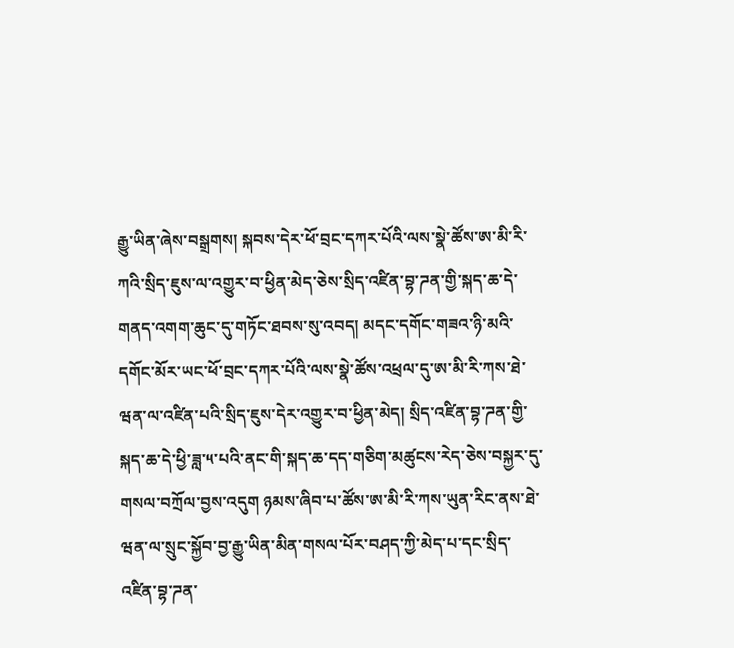རྒྱུ་ཡིན་ཞེས་བསྒྲགས། སྐབས་དེར་ཕོ་བྲང་དཀར་པོའི་ལས་སྣེ་ཚོས་ཨ་མི་རི་ཀའི་སྲིད་ཇུས་ལ་འགྱུར་བ་ཕྱིན་མེད་ཅེས་སྲིད་འཛིན་བྷ་ཌན་གྱི་སྐད་ཆ་དེ་གནད་འགག་ཆུང་དུ་གཏོང་ཐབས་སུ་འབད། མདང་དགོང་གཟའ་ཉི་མའི་དགོང་མོར་ཡང་ཕོ་བྲང་དཀར་པོའི་ལས་སྣེ་ཚོས་འཕྲལ་དུ་ཨ་མི་རི་ཀས་ཐེ་ཝན་ལ་འཛིན་པའི་སྲིད་ཇུས་དེར་འགྱུར་བ་ཕྱིན་མེད། སྲིད་འཛིན་བྷ་ཌན་གྱི་སྐད་ཆ་དེ་ཕྱི་ཟླ་༥་པའི་ནང་གི་སྐད་ཆ་དད་གཅིག་མཚུངས་རེད་ཅེས་བསྐྱར་དུ་གསལ་བཀྲོལ་བྱས་འདུག ཉམས་ཞིབ་པ་ཚོས་ཨ་མི་རི་ཀས་ཡུན་རིང་ནས་ཐེ་ཝན་ལ་སྲུང་སྐྱོབ་བྱ་རྒྱུ་ཡིན་མིན་གསལ་པོར་བཤད་ཀྱི་མེད་པ་དང་སྲིད་འཛིན་བྷ་ཌན་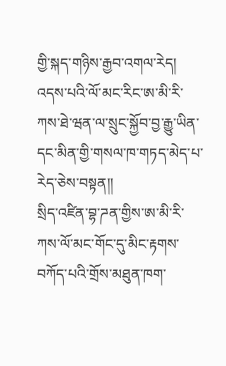གྱི་སྐད་གཉིས་རྒྱབ་འགལ་རེད། འདས་པའི་ལོ་མང་རིང་ཨ་མི་རི་ཀས་ཐེ་ཝན་ལ་སྲུང་སྐྱོབ་བྱ་རྒྱུ་ཡིན་དང་མིན་གྱི་གསལ་ཁ་གཏད་མེད་པ་རེད་ཅེས་བསྟན།།
སྲིད་འཛིན་བྷ་ཌན་གྱིས་ཨ་མི་རི་ཀས་ལོ་མང་གོང་དུ་མིང་རྟགས་བཀོད་པའི་གྲོས་མཐུན་ཁག་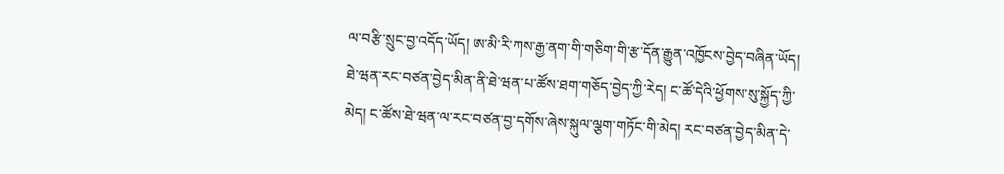ལ་བརྩི་སྲུང་བྱ་འདོད་ཡོད། ཨ་མི་རི་ཀས་རྒྱ་ནག་གི་གཅིག་གི་རྩ་དོན་རྒྱུན་འཁྱོངས་བྱེད་བཞིན་ཡོད། ཐེ་ཝན་རང་བཙན་བྱེད་མིན་ནི་ཐེ་ཝན་པ་ཚོས་ཐག་གཅོད་བྱེད་ཀྱི་རེད། ང་ཚོ་དེའི་ཕྱོགས་སུ་སྐྱོད་ཀྱི་མེད། ང་ཚོས་ཐེ་ཝན་ལ་རང་བཙན་བྱ་དགོས་ཞེས་སྐུལ་ལྕག་གཏོང་གི་མེད། རང་བཙན་བྱེད་མིན་དེ་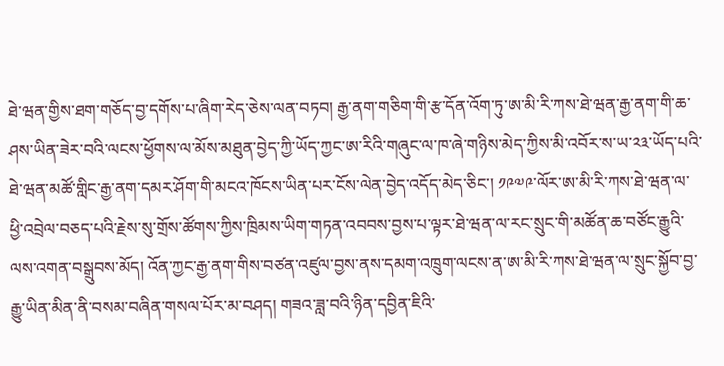ཐེ་ཝན་གྱིས་ཐག་གཅོད་བྱ་དགོས་པ་ཞིག་རེད་ཅེས་ལན་བཏབ། རྒྱ་ནག་གཅིག་གི་རྩ་དོན་འོག་ཏུ་ཨ་མི་རི་ཀས་ཐེ་ཝན་རྒྱ་ནག་གི་ཆ་ཤས་ཡིན་ཟེར་བའི་ལངས་ཕྱོགས་ལ་མོས་མཐུན་བྱེད་ཀྱི་ཡོད་ཀྱང་ཨ་རིའི་གཞུང་ལ་ཁ་ཞེ་གཉིས་མེད་ཀྱིས་མི་འབོར་ས་ཡ་༢༣་ཡོད་པའི་ཐེ་ཝན་མཚོ་གླིང་རྒྱ་ནག་དམར་ཤོག་གི་མངའ་ཁོངས་ཡིན་པར་ངོས་ལེན་བྱེད་འདོད་མེད་ཅིང་། ༡༩༧༩་ལོར་ཨ་མི་རི་ཀས་ཐེ་ཝན་ལ་ཕྱི་འབྲེལ་བཅད་པའི་རྗེས་སུ་གྲོས་ཚོགས་ཀྱིས་ཁྲིམས་ཡིག་གཏན་འབབས་བྱས་པ་ལྟར་ཐེ་ཝན་ལ་རང་སྲུང་གི་མཚོན་ཆ་བཙོང་རྒྱུའི་ལས་འགན་བསྒྲུབས་མོད། འོན་ཀྱང་རྒྱ་ནག་གིས་བཙན་འཛུལ་བྱས་ནས་དམག་འཁྲུག་ལངས་ན་ཨ་མི་རི་ཀས་ཐེ་ཝན་ལ་སྲུང་སྐྱོབ་བྱ་རྒྱུ་ཡིན་མིན་ནི་བསམ་བཞིན་གསལ་པོར་མ་བཤད། གཟའ་ཟླ་བའི་ཉིན་དབྱིན་ཇིའི་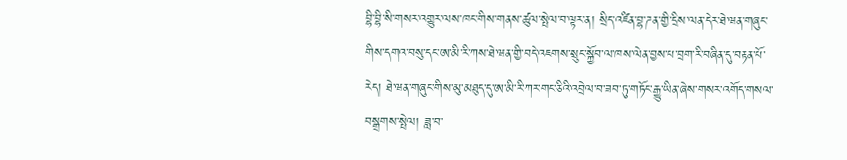བྷི་བྷི་སི་གསར་འགྱུར་ལས་ཁང་གིས་གནས་ཚུལ་སྤེལ་བ་ལྟར་ན། སྲིད་འཛིན་བྷ་ཌན་གྱི་དྲིས་ལན་དེར་ཐེ་ཝན་གཞུང་གིས་དགའ་བསུ་དང་ཨ་མི་རི་ཀས་ཐེ་ཝན་གྱི་བདེ་འཇགས་སྲུང་སྐྱོབ་ལ་ཁས་ལེན་བྱས་པ་བྲག་རི་བཞིན་དུ་བརྟན་པོ་རེད། ཐེ་ཝན་གཞུང་གིས་མུ་མཐུད་དུ་ཨ་མི་རི་ཀར་གང་ཅིའི་འབྲེལ་བ་ཟབ་ཏུ་གཏོང་རྒྱུ་ཡིན་ཞེས་གསར་འགོད་གསལ་བསྒྲགས་སྤེལ། ཟླ་བ་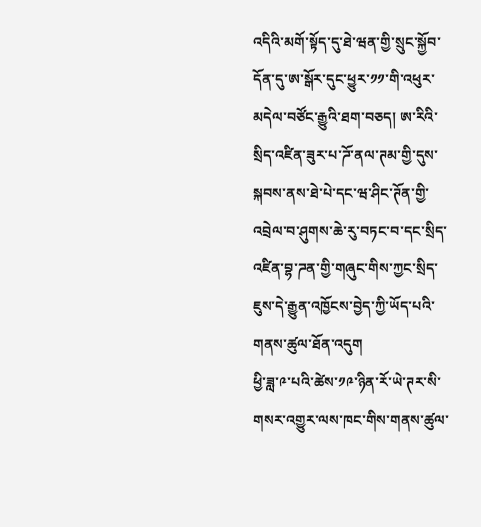འདིའི་མགོ་སྟོད་དུ་ཐེ་ཝན་གྱི་སྲུང་སྐྱོབ་དོན་དུ་ཨ་སྒོར་དུང་ཕྱུར་༡༡་གི་འཕུར་མདེལ་བཙོང་རྒྱུའི་ཐག་བཅད། ཨ་རིའི་སྲིད་འཛིན་ཟུར་པ་ཌོ་ནལ་ཊམ་གྱི་དུས་སྐབས་ནས་ཐེ་པེ་དང་ཝ་ཤིང་ཊོན་གྱི་འབྲེལ་བ་ཤུགས་ཆེ་རུ་བཏང་བ་དང་སྲིད་འཛིན་བྷ་ཌན་གྱི་གཞུང་གིས་ཀྱང་སྲིད་ཇུས་དེ་རྒྱུན་འཁྱོངས་བྱེད་ཀྱི་ཡོད་པའི་གནས་ཚུལ་ཐོན་འདུག
ཕྱི་ཟླ་༩་པའི་ཚེས་༡༩་ཉིན་རོ་ཡེ་ཊར་སི་གསར་འགྱུར་ལས་ཁང་གིས་གནས་ཚུལ་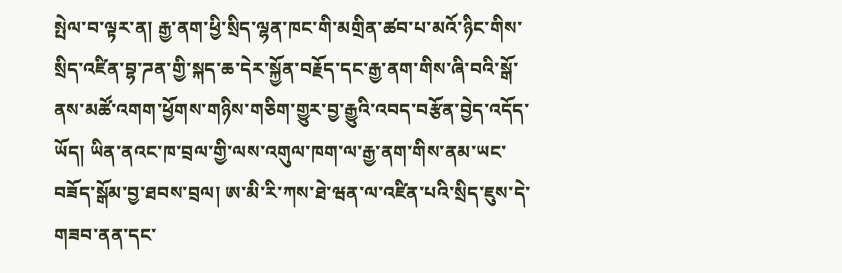སྤེལ་བ་ལྟར་ན། རྒྱ་ནག་ཕྱི་སྲིད་ལྷན་ཁང་གི་མགྲིན་ཚབ་པ་མའོ་ཉིང་གིས་སྲིད་འཛིན་བྷ་ཌན་གྱི་སྐད་ཆ་དེར་སྐྱོན་བརྗོད་དང་རྒྱ་ནག་གིས་ཞི་བའི་སྒོ་ནས་མཚོ་འགག་ཕྱོགས་གཉིས་གཅིག་གྱུར་བྱ་རྒྱུའི་འབད་བརྩོན་བྱེད་འདོད་ཡོད། ཡིན་ནའང་ཁ་བྲལ་གྱི་ལས་འགུལ་ཁག་ལ་རྒྱ་ནག་གིས་ནམ་ཡང་བཟོད་སྒོམ་བྱ་ཐབས་བྲལ། ཨ་མི་རི་ཀས་ཐེ་ཝན་ལ་འཛིན་པའི་སྲིད་ཇུས་དེ་གཟབ་ནན་དང་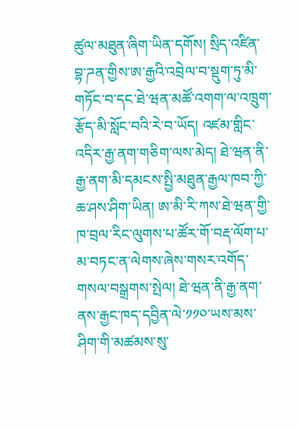ཚུལ་མཐུན་ཞིག་ཡིན་དགོས། སྲིད་འཛིན་བྷ་ཌན་གྱིས་ཨ་རྒྱའི་འབྲེལ་བ་སྡུག་ཏུ་མི་གཏོང་བ་དང་ཐེ་ཝན་མཚོ་འགག་ལ་འཁྲུག་རྩོད་མི་སློང་བའི་རེ་བ་ཡོད། འཛམ་གླིང་འདིར་རྒྱ་ནག་གཅིག་ལས་མེད། ཐེ་ཝན་ནི་རྒྱ་ནག་མི་དམངས་སྤྱི་མཐུན་རྒྱལ་ཁབ་ཀྱི་ཆ་ཤས་ཤིག་ཡིན། ཨ་མི་རི་ཀས་ཐེ་ཝན་གྱི་ཁ་བྲལ་རིང་ལུགས་པ་ཚོར་གོ་བརྡ་ལོག་པ་མ་བཏང་ན་ལེགས་ཞེས་གསར་འགོད་གསལ་བསྒྲགས་སྤེལ། ཐེ་ཝན་ནི་རྒྱ་ནག་ནས་རྒྱང་ཁད་དབྱིན་ལེ་༡༡༠་ཡས་མས་ཤིག་གི་མཚམས་སུ་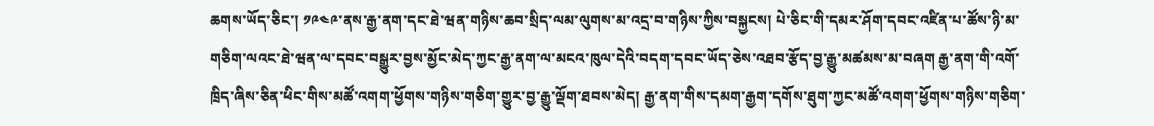ཆགས་ཡོད་ཅིང་། ༡༩༤༩་ནས་རྒྱ་ནག་དང་ཐེ་ཝན་གཉིས་ཆབ་སྲིད་ལམ་ལུགས་མ་འདྲ་བ་གཉིས་ཀྱིས་བསྐྱངས། པེ་ཅིང་གི་དམར་ཤོག་དབང་འཛིན་པ་ཚོས་ཉི་མ་གཅིག་ལའང་ཐེ་ཝན་ལ་དབང་བསྒྱུར་བྱས་མྱོང་མེད་ཀྱང་རྒྱ་ནག་ལ་མངའ་ཁུལ་དེའི་བདག་དབང་ཡོད་ཅེས་འཐབ་རྩོད་བྱ་རྒྱུ་མཚམས་མ་བཞག རྒྱ་ནག་གི་འགོ་ཁྲིད་ཞིས་ཅིན་ཕིང་གིས་མཚོ་འགག་ཕྱོགས་གཉིས་གཅིག་གྱུར་བྱ་རྒྱུ་ལྡོག་ཐབས་མེད། རྒྱ་ནག་གིས་དམག་རྒྱག་དགོས་ཐུག་ཀྱང་མཚོ་འགག་ཕྱོགས་གཉིས་གཅིག་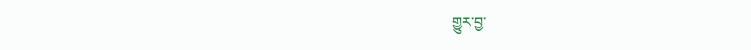གྱུར་བྱ་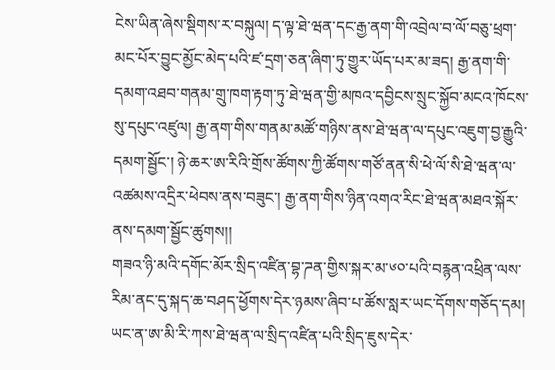ངེས་ཡིན་ཞེས་སྡིགས་ར་བསྐུལ། ད་ལྟ་ཐེ་ཝན་དང་རྒྱ་ནག་གི་འབྲེལ་བ་ལོ་བཅུ་ཕྲག་མང་པོར་བྱུང་མྱོང་མེད་པའི་ཛ་དྲག་ཅན་ཞིག་ཏུ་གྱུར་ཡོད་པར་མ་ཟད། རྒྱ་ནག་གི་དམག་འཐབ་གནམ་གྲུ་ཁག་རྟག་ཏུ་ཐེ་ཝན་གྱི་མཁའ་དབྱིངས་སྲུང་སྐྱོབ་མངའ་ཁོངས་སུ་དཔུང་འཛུལ། རྒྱ་ནག་གིས་གནམ་མཚོ་གཉིས་ནས་ཐེ་ཝན་ལ་དཔུང་འཇུག་བྱ་རྒྱུའི་དམག་སྦྱོང་། ཉེ་ཆར་ཨ་རིའི་གྲོས་ཚོགས་ཀྱི་ཚོགས་གཙོ་ནན་སི་ཕེ་ལོ་སི་ཐེ་ཝན་ལ་འཚམས་འདྲིར་ཕེབས་ནས་བཟུང་། རྒྱ་ནག་གིས་ཉིན་འགའ་རིང་ཐེ་ཝན་མཐའ་སྐོར་ནས་དམག་སྦྱོང་ཚུགས།།
གཟའ་ཉི་མའི་དགོང་མོར་སྲིད་འཛིན་བྷ་ཌན་གྱིས་སྐར་མ་༦༠་པའི་བརྙན་འཕྲིན་ལས་རིམ་ནང་དུ་སྐད་ཆ་བཤད་ཕྱོགས་དེར་ཉམས་ཞིབ་པ་ཚོས་སླར་ཡང་དོགས་གཅོད་དམ། ཡང་ན་ཨ་མི་རི་ཀས་ཐེ་ཝན་ལ་སྲིད་འཛིན་པའི་སྲིད་ཇུས་དེར་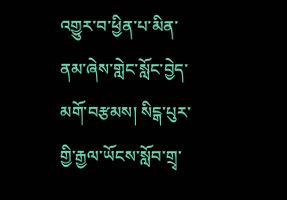འགྱུར་བ་ཕྱིན་པ་མིན་ནམ་ཞེས་གླེང་སློང་བྱེད་མགོ་བརྩམས། སིངྒ་པུར་གྱི་རྒྱལ་ཡོངས་སློབ་གྲྭ་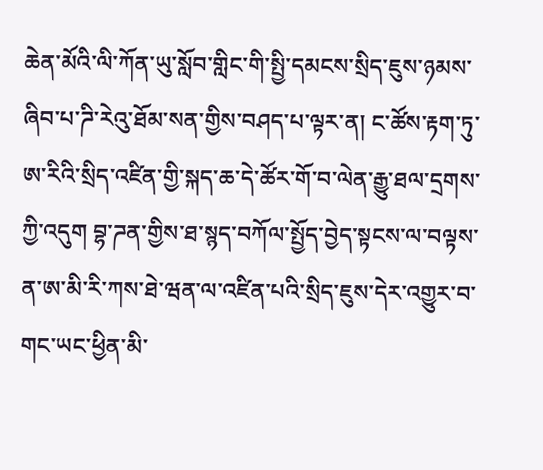ཆེན་མོའི་ལི་ཀོན་ཡུ་སློབ་གླིང་གི་སྤྱི་དམངས་སྲིད་ཇུས་ཉམས་ཞིབ་པ་ཌི་རེའུ་ཐོམ་སན་གྱིས་བཤད་པ་ལྟར་ན། ང་ཚོས་རྟག་ཏུ་ཨ་རིའི་སྲིད་འཛིན་གྱི་སྐད་ཆ་དེ་ཚོར་གོ་བ་ལེན་རྒྱུ་ཐལ་དྲགས་ཀྱི་འདུག བྷ་ཌན་གྱིས་ཐ་སྙད་བཀོལ་སྤྱོད་བྱེད་སྟངས་ལ་བལྟས་ན་ཨ་མི་རི་ཀས་ཐེ་ཝན་ལ་འཛིན་པའི་སྲིད་ཇུས་དེར་འགྱུར་བ་གང་ཡང་ཕྱིན་མི་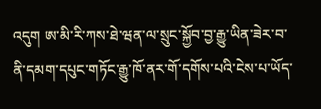འདུག ཨ་མི་རི་ཀས་ཐེ་ཝན་ལ་སྲུང་སྐྱོབ་བྱ་རྒྱུ་ཡིན་ཟེར་བ་ནི་དམག་དཔུང་གཏོང་རྒྱུ་ཁོ་ནར་གོ་དགོས་པའི་ངེས་པ་ཡོད་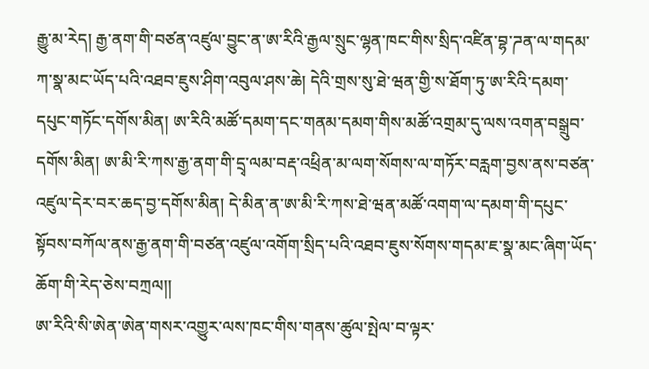རྒྱུ་མ་རེད། རྒྱ་ནག་གི་བཙན་འཛུལ་བྱུང་ན་ཨ་རིའི་རྒྱལ་སྲུང་ལྷན་ཁང་གིས་སྲིད་འཛིན་བྷ་ཌན་ལ་གདམ་ཀ་སྣ་མང་ཡོད་པའི་འཐབ་ཇུས་ཤིག་འབུལ་ཤས་ཆེ། དེའི་གྲས་སུ་ཐེ་ཝན་གྱི་ས་ཐོག་ཏུ་ཨ་རིའི་དམག་དཔུང་གཏོང་དགོས་མིན། ཨ་རིའི་མཚོ་དམག་དང་གནམ་དམག་གིས་མཚོ་འགྲམ་དུ་ལས་འགན་བསྒྲུབ་དགོས་མིན། ཨ་མི་རི་ཀས་རྒྱ་ནག་གི་དྲྭ་ལམ་བརྡ་འཕྲིན་མ་ལག་སོགས་ལ་གཏོར་བརླག་བྱས་ནས་བཙན་འཛུལ་དེར་བར་ཆད་བྱ་དགོས་མིན། དེ་མིན་ན་ཨ་མི་རི་ཀས་ཐེ་ཝན་མཚོ་འགག་ལ་དམག་གི་དཔུང་སྟོབས་བཀོལ་ནས་རྒྱ་ནག་གི་བཙན་འཛུལ་འགོག་སྲིད་པའི་འཐབ་ཇུས་སོགས་གདམ་ཇ་སྣ་མང་ཞིག་ཡོད་ཆོག་གི་རེད་ཅེས་བཀྲལ།།
ཨ་རིའི་སི་ཨེན་ཨེན་གསར་འགྱུར་ལས་ཁང་གིས་གནས་ཚུལ་སྤེལ་བ་ལྟར་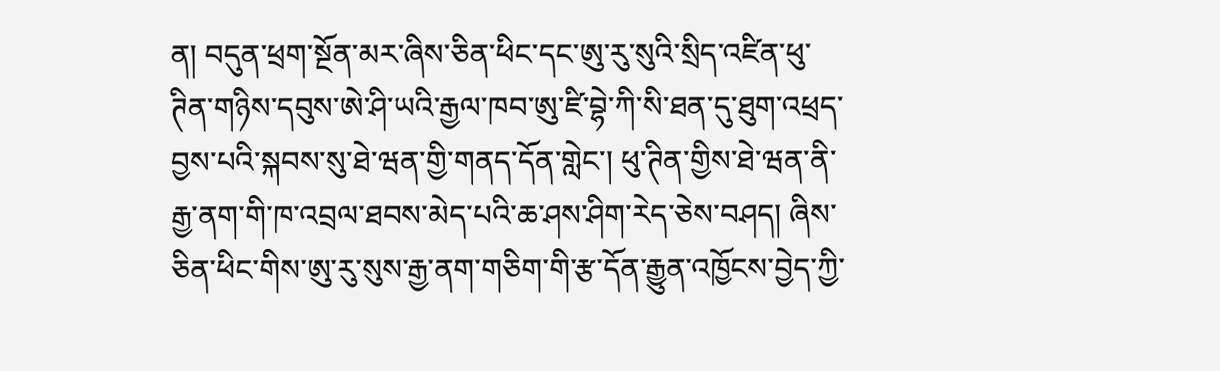ན། བདུན་ཕྲག་སྔོན་མར་ཞིས་ཅིན་ཕིང་དང་ཨུ་རུ་སུའི་སྲིད་འཛིན་ཕུ་ཊིན་གཉིས་དབུས་ཨེ་ཤི་ཡའི་རྒྱལ་ཁབ་ཨུ་ཛི་བྷེ་ཀི་སི་ཐན་དུ་ཐུག་འཕྲད་བྱས་པའི་སྐབས་སུ་ཐེ་ཝན་གྱི་གནད་དོན་གླེང་། ཕུ་ཊིན་གྱིས་ཐེ་ཝན་ནི་རྒྱ་ནག་གི་ཁ་འབྲལ་ཐབས་མེད་པའི་ཆ་ཤས་ཤིག་རེད་ཅེས་བཤད། ཞིས་ཅིན་ཕིང་གིས་ཨུ་རུ་སུས་རྒྱ་ནག་གཅིག་གི་རྩ་དོན་རྒྱུན་འཁྱོངས་བྱེད་ཀྱི་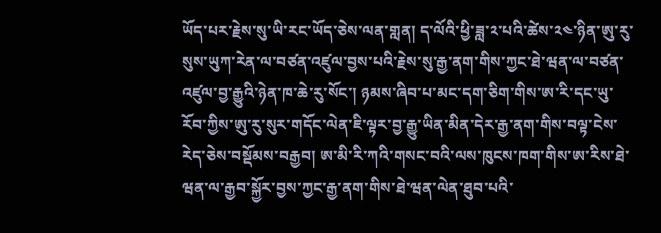ཡོད་པར་རྗེས་སུ་ཡི་རང་ཡོད་ཅེས་ལན་གླན། ད་ལོའི་ཕྱི་ཟླ་༢་པའི་ཚེས་༢༤་ཉིན་ཨུ་རུ་སུས་ཡུཀ་རེན་ལ་བཙན་འཛུལ་བྱས་པའི་རྗེས་སུ་རྒྱ་ནག་གིས་ཀྱང་ཐེ་ཝན་ལ་བཙན་འཛུལ་བྱ་རྒྱུའི་ཉེན་ཁ་ཆེ་རུ་སོང་། ཉམས་ཞིབ་པ་མང་དག་ཅིག་གིས་ཨ་རི་དང་ཡུ་རོབ་ཀྱིས་ཨུ་རུ་སུར་གདོང་ལེན་ཇི་ལྟར་བྱ་རྒྱུ་ཡིན་མིན་དེར་རྒྱ་ནག་གིས་བལྟ་ངེས་རེད་ཅེས་བསྡོམས་བརྒྱབ། ཨ་མི་རི་ཀའི་གསང་བའི་ལས་ཁུངས་ཁག་གིས་ཨ་རིས་ཐེ་ཝན་ལ་རྒྱབ་སྐྱོར་བྱས་ཀྱང་རྒྱ་ནག་གིས་ཐེ་ཝན་ལེན་ཐུབ་པའི་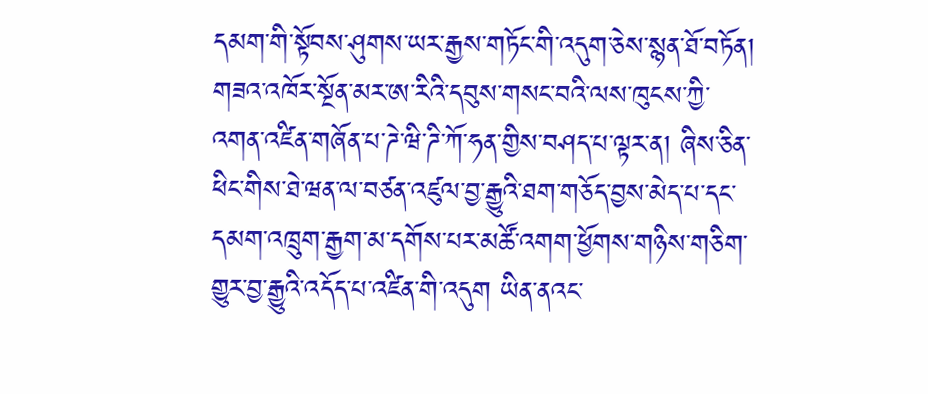དམག་གི་སྟོབས་ཤུགས་ཡར་རྒྱས་གཏོང་གི་འདུག་ཅེས་སྙན་ཐོ་བཏོན། གཟའ་འཁོར་སྔོན་མར་ཨ་རིའི་དབུས་གསང་བའི་ལས་ཁུངས་ཀྱི་འགན་འཛིན་གཞོན་པ་ཌེ་ཝི་ཌི་ཀོ་ཧན་གྱིས་བཤད་པ་ལྟར་ན། ཞིས་ཅིན་ཕིང་གིས་ཐེ་ཝན་ལ་བཙན་འཛུལ་བྱ་རྒྱུའི་ཐག་གཅོད་བྱས་མེད་པ་དང་དམག་འཁྲུག་རྒྱག་མ་དགོས་པར་མཚོ་འགག་ཕྱོགས་གཉིས་གཅིག་གྱུར་བྱ་རྒྱུའི་འདོད་པ་འཛིན་གི་འདུག ཡིན་ནའང་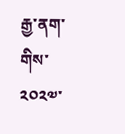རྒྱ་ནག་གིས་༢༠༢༧་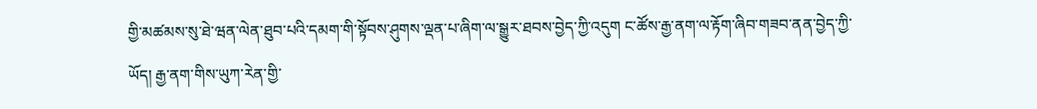གྱི་མཚམས་སུ་ཐེ་ཝན་ལེན་ཐུབ་པའི་དམག་གི་སྟོབས་ཤུགས་ལྡན་པ་ཞིག་ལ་སྒྱུར་ཐབས་བྱེད་ཀྱི་འདུག ང་ཚོས་རྒྱ་ནག་ལ་རྟོག་ཞིབ་གཟབ་ནན་བྱེད་ཀྱི་ཡོད། རྒྱ་ནག་གིས་ཡུཀ་རེན་གྱི་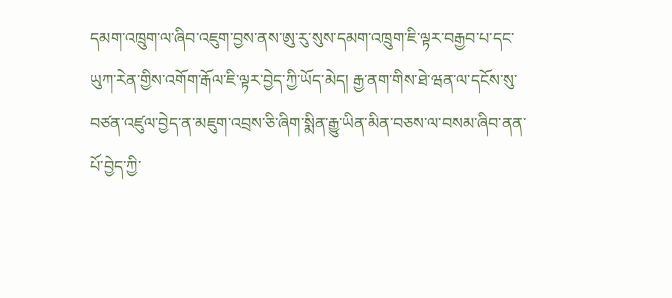དམག་འཁྲུག་ལ་ཞིབ་འཇུག་བྱས་ནས་ཨུ་རུ་སུས་དམག་འཁྲུག་ཇི་ལྟར་བརྒྱབ་པ་དང་ཡུཀ་རེན་གྱིས་འགོག་རྒོལ་ཇི་ལྟར་བྱེད་ཀྱི་ཡོད་མེད། རྒྱ་ནག་གིས་ཐེ་ཝན་ལ་དངོས་སུ་བཙན་འཛུལ་བྱེད་ན་མཇུག་འབྲས་ཅི་ཞིག་སྨིན་རྒྱུ་ཡིན་མིན་བཅས་ལ་བསམ་ཞིབ་ནན་པོ་བྱེད་ཀྱི་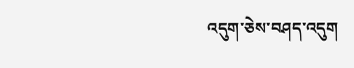འདུག་ཅེས་བཤད་འདུག